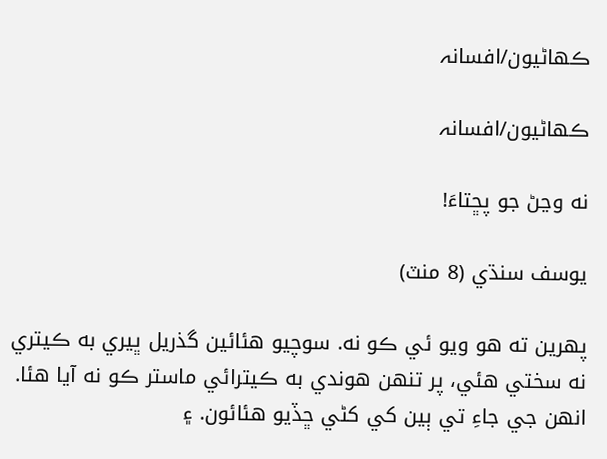ڪهاڻيون/افسانہ

ڪهاڻيون/افسانہ

نه وڃڻ جو پڇتاءَ!

يوسف سنڌي (8 منٽ)

پهرين ته هو ويو ئي ڪو نه. سوچيو هئائين گذريل ڀيري به ڪيتري نه سختي هئي، پر تنهن هوندي به ڪيترائي ماستر ڪو نه آيا هئا. انهن جي جاءِ تي ٻين کي کڻي ڇڏيو هئائون. ۽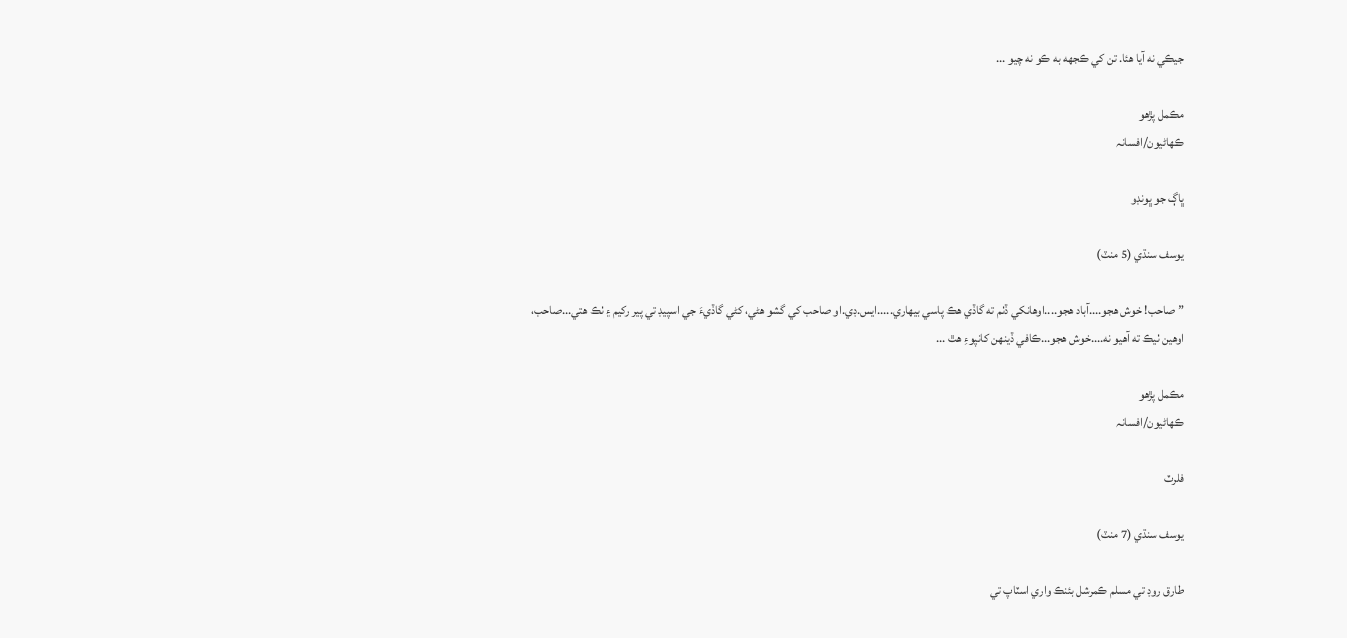جيڪي نه آيا هئا. تن کي ڪجهه به ڪو نه چيو ...

مڪمل پڙھو
ڪهاڻيون/افسانہ

ڀاڳ جو ڀونڊو

يوسف سنڌي (5 منٽ)

”صاحب! خوش هجو....آباد هجو....اوهانکي ڏٺم ته گاڏي هڪ پاسي بيهاري.....ايس.ڊي.او صاحب کي گشو هڻي، کڻي گاڏيءَ جي اسپيڊ تي پير رکيم ۽ ٺڪ هتي...صاحب، اوهين ٺيڪ ته آهيو نه....خوش هجو...ڪافي ڏينهن کانپوءِ هٿ ...

مڪمل پڙھو
ڪهاڻيون/افسانہ

فلرٽ

يوسف سنڌي (7 منٽ)

طارق روڊ تي مسلم ڪمرشل بئنڪ واري اسٽاپ تي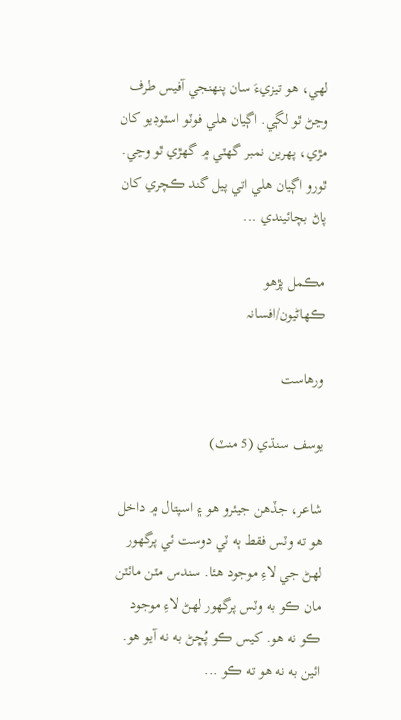لهي، هو تيزيءَ سان پنهنجي آفيس طرف وڃڻ ٿو لڳي. اڳيان هلي فوٽو اسٽوڊيو کان مڙي، پهرين نمبر گهٽي ۾ گهڙي ٿو وڃي. ٿورو اڳيان هلي اتي پيل گند ڪچري کان پاڻ بچائيندي ...

مڪمل پڙھو
ڪهاڻيون/افسانہ

ورهاست

يوسف سنڌي (5 منٽ)

شاعر، جڏهن جيئرو هو ۽ اسپتال ۾ داخل هو ته وٽس فقط ٻه ٽي دوست ئي پرگهور لهڻ جي لاءِ موجود هئا. سندس مٽن مائٽن مان ڪو به وٽس پرگهور لهڻ لاءِ موجود ڪو نه هو. کيس ڪو پُڇڻ به نه آيو هو. ائين به نه هو ته ڪو ...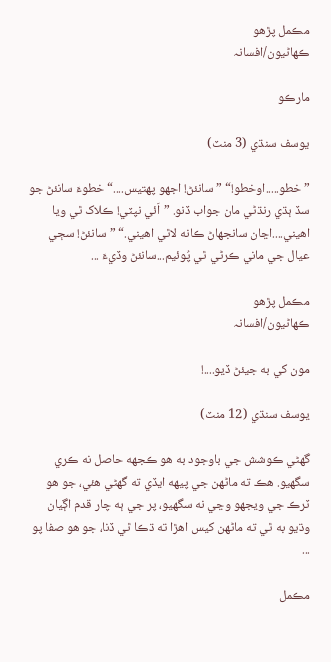مڪمل پڙھو
ڪهاڻيون/افسانہ

مارڪو

يوسف سنڌي (3 منٽ)

”خطو.....اوخطو!“ ”سانئڻ! اجهو پهتيس....“ خطوءَ سانئڻ جو سڏ ٻڌي رنڌڻي مان جواب ڏنو. ”اَئي نپٽي! ڪلاک ٿي ويا اهيني....اڃان سانجهاڻ ڪانه لاٿي اهيني.“ ”سانئڻ! سڄي عيال جي ماني ڪرڻي ٿي پُوئيم...سانئڻ وڏيءَ ...

مڪمل پڙھو
ڪهاڻيون/افسانہ

مون کي به جيئڻ ڏيو....!

يوسف سنڌي (12 منٽ)

گهڻي ڪوشش جي باوجود به هو ڪجهه حاصل نه ڪري سگهيو. هڪ ته ماڻهن جي پيهه ايڏي ته گهڻي هئي، جو هو ٽرڪ جي ويجهو وڃي نه سگهيو، پر جي ٻه چار قدم اڳيان وڌيو به ٿي ته ماڻهن کيس اهڙا ته ڌڪا ٿي ڏنا، جو هو صفا پو ...

مڪمل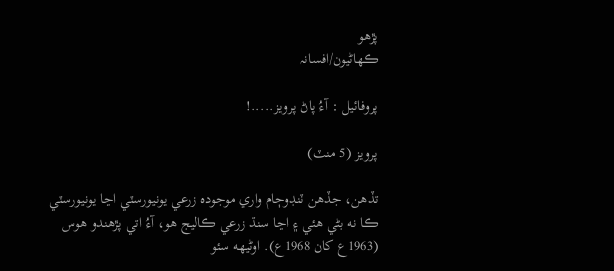پڙھو
ڪهاڻيون/افسانہ

پروفائيل : آءُ پاڻ پرويز.....!

پرويز (5 منٽ)

تڏهن، جڏهن ٽنڊوڄام واري موجوده زرعي يونيورسٽي اڃا يونيورسٽي ڪا نه بڻي هئي ۽ اڃا سنڌ زرعي ڪاليج هو، آءُ اتي پڙهندو هوس (1963ع کان 1968ع). اوڻيهه سئو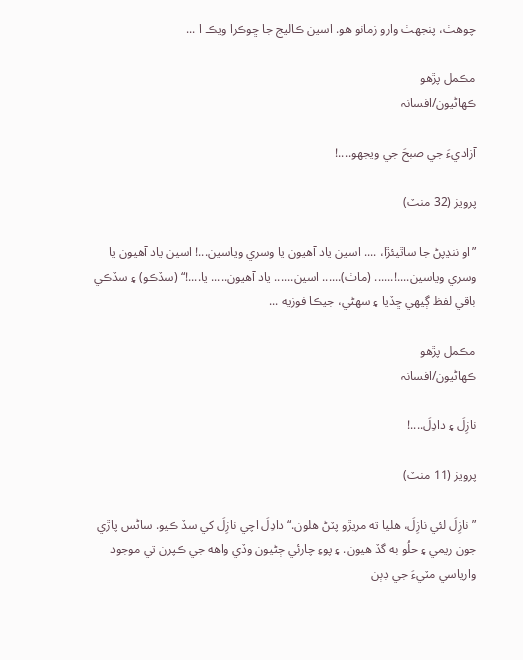چوهٺ، پنجهٺ وارو زمانو هو. اسين ڪاليج جا ڇوڪرا ويڪ ا ...

مڪمل پڙھو
ڪهاڻيون/افسانہ

آزاديءَ جي صبحَ جي ويجهو....!

پرويز (32 منٽ)

”او ننڍپڻ جا ساٿيئڙا، .... اسين ياد آهيون يا وسري وياسين...! اسين ياد آهيون يا وسري وياسين....!...... (ماٺ)...... اسين...... ياد آهيون..... يا....!“ (سڏڪو) ۽ سڏڪي باقي لفظ ڳيهي ڇڏيا ۽ سهڻي، جيڪا فوزيه ...

مڪمل پڙھو
ڪهاڻيون/افسانہ

نازِلَ ۽ دادِلَ....!

پرويز (11 منٽ)

”نازِلَ لئي نازِلَ، هليا ته مريڙو پٽڻ هلون.“ دادِلَ اچي نازِلَ کي سڏ ڪيو. ساڻس پاڙي جون ريمي ۽ حلُو به گڏ هيون. ۽ پوءِ چارئي ڄڻيون وڏي واهه جي ڪپرن تي موجود وارياسي مٽيءَ جي ڊٻن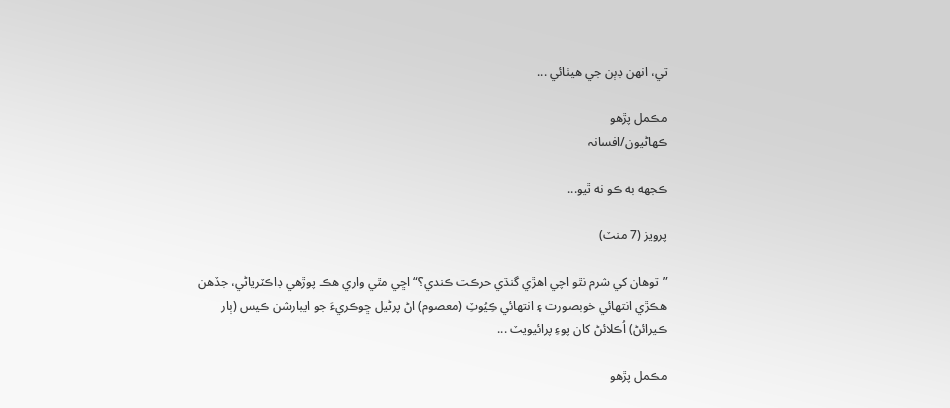تي، انهن ڊٻن جي هيٺائي ...

مڪمل پڙھو
ڪهاڻيون/افسانہ

ڪجهه به ڪو نه ٿيو...

پرويز (7 منٽ)

”توهان کي شرم نٿو اچي اهڙي گنڌي حرڪت ڪندي؟“ اڇي مٿي واري هڪ پوڙهي ڊاڪٽرياڻي، جڏهن هڪڙي انتهائي خوبصورت ۽ انتهائي ڪِيُوٽِ (معصوم) اڻ پرڻيل ڇوڪريءَ جو ايبارشن ڪيس (ٻار ڪيرائڻ) اُڪلائڻ کان پوءِ پرائيويٽ ...

مڪمل پڙھو